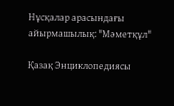Нұсқалар арасындағы айырмашылық: "Мәметқұл"

Қазақ Энциклопедиясы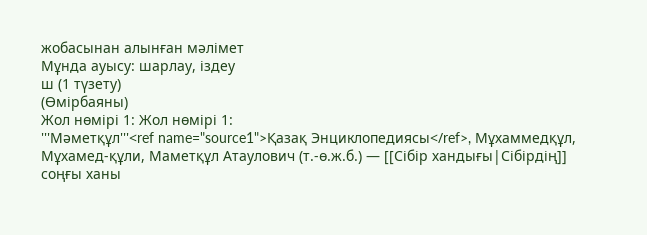жобасынан алынған мәлімет
Мұнда ауысу: шарлау, іздеу
ш (1 түзету)
(Өмірбаяны)
Жол нөмірі 1: Жол нөмірі 1:
'''Мәметқұл'''<ref name="source1">Қазақ Энциклопедиясы</ref>, Мұхаммедқұл, Мұхамед-құли, Маметқұл Атаулович (т.-ө.ж.б.) — [[Сібір хандығы|Сібірдің]] соңғы ханы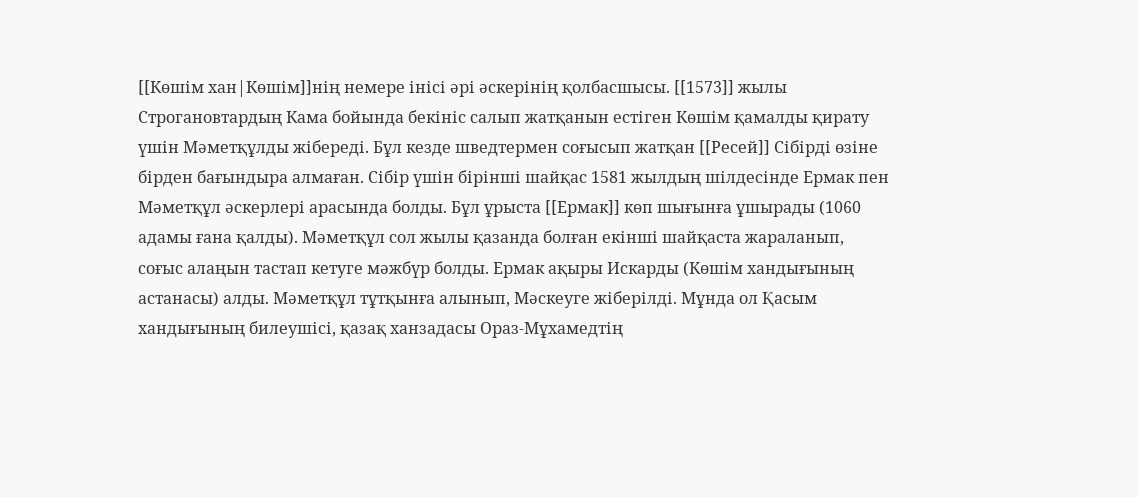[[Көшім хан|Көшім]]нің немере інісі әрі әскерінің қолбасшысы. [[1573]] жылы Строгановтардың Кама бойында бекініс салып жатқанын естіген Көшім қамалды қирату үшін Мәметқұлды жібереді. Бұл кезде шведтермен соғысып жатқан [[Ресей]] Сібірді өзіне бірден бағындыра алмаған. Сібір үшін бірінші шайқас 1581 жылдың шілдесінде Ермак пен Мәметқұл әскерлері арасында болды. Бұл ұрыста [[Ермак]] көп шығынға ұшырады (1060 адамы ғана қалды). Мәметқұл сол жылы қазанда болған екінші шайқаста жараланып, соғыс алаңын тастап кетуге мәжбүр болды. Ермак ақыры Искарды (Көшім хандығының астанасы) алды. Мәметқұл тұтқынға алынып, Мәскеуге жіберілді. Мұнда ол Қасым хандығының билеушісі, қазақ ханзадасы Ораз-Мұхамедтің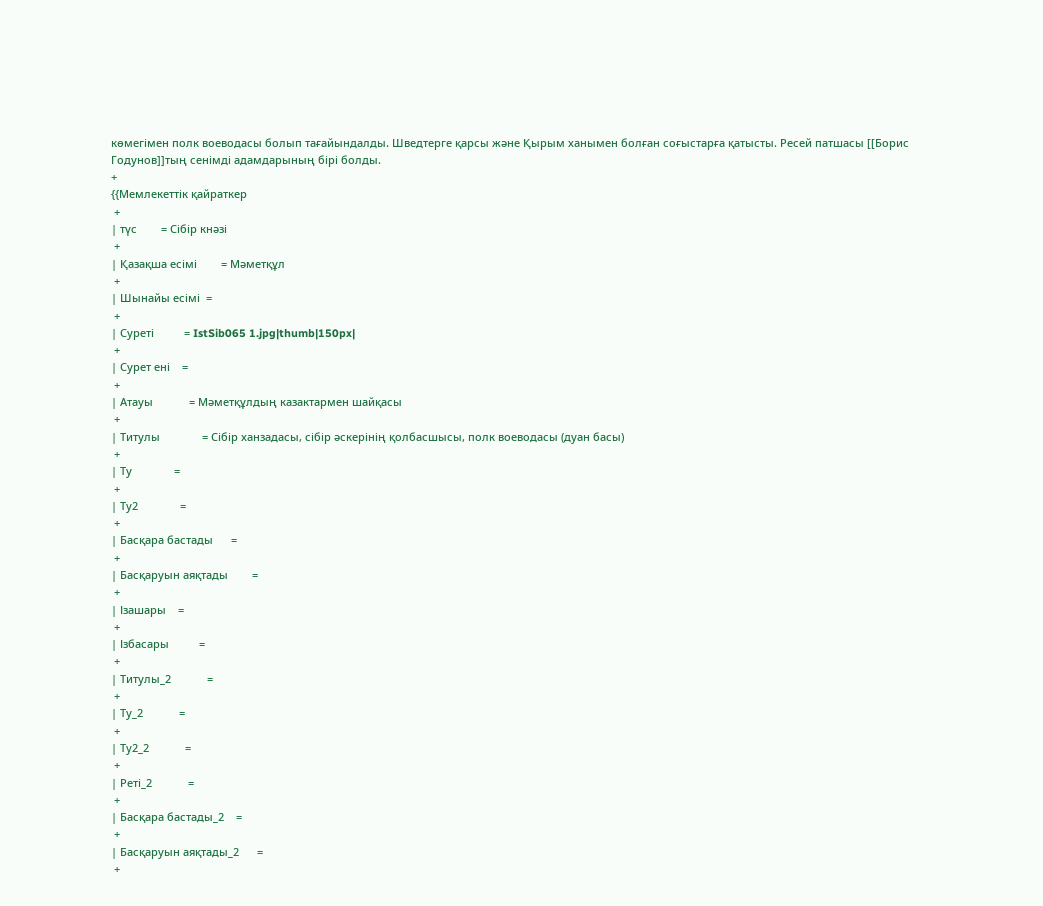көмегімен полк воеводасы болып тағайындалды. Шведтерге қарсы және Қырым ханымен болған соғыстарға қатысты. Ресей патшасы [[Борис Годунов]]тың сенімді адамдарының бірі болды.
+
{{Мемлекеттік қайраткер
 +
| түс        = Сібір кнәзі
 +
| Қазақша есімі        = Мәметқұл
 +
| Шынайы есімі  =
 +
| Суреті          = IstSib065 1.jpg|thumb|150px|
 +
| Сурет ені    =
 +
| Атауы            = Мәметқұлдың казактармен шайқасы
 +
| Титулы              = Сібір ханзадасы, сібір әскерінің қолбасшысы, полк воеводасы (дуан басы)
 +
| Ту              =
 +
| Ту2              =
 +
| Басқара бастады      =
 +
| Басқаруын аяқтады        =
 +
| Ізашары    =
 +
| Ізбасары          =
 +
| Титулы_2            =
 +
| Ту_2            =
 +
| Ту2_2            =
 +
| Реті_2            =
 +
| Басқара бастады_2    =
 +
| Басқаруын аяқтады_2      =
 +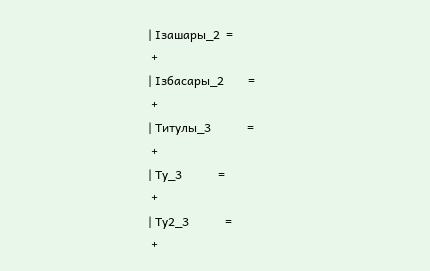| Ізашары_2  =
 +
| Ізбасары_2        =
 +
| Титулы_3            =
 +
| Ту_3            =
 +
| Ту2_3            =
 +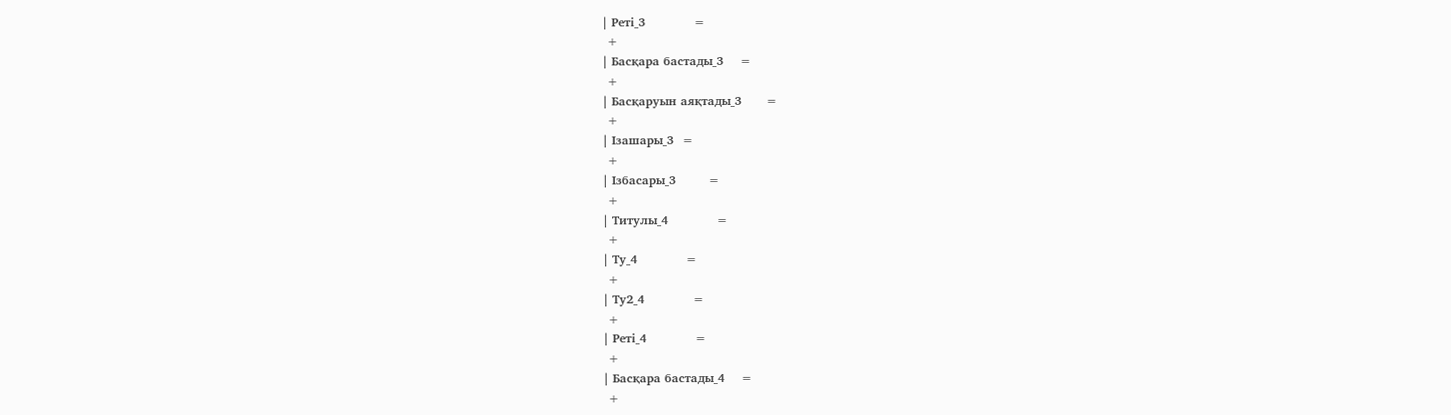| Реті_3            =
 +
| Басқара бастады_3    =
 +
| Басқаруын аяқтады_3      =
 +
| Ізашары_3  =
 +
| Ізбасары_3        =
 +
| Титулы_4            =
 +
| Ту_4            =
 +
| Ту2_4            =
 +
| Реті_4            =
 +
| Басқара бастады_4    =
 +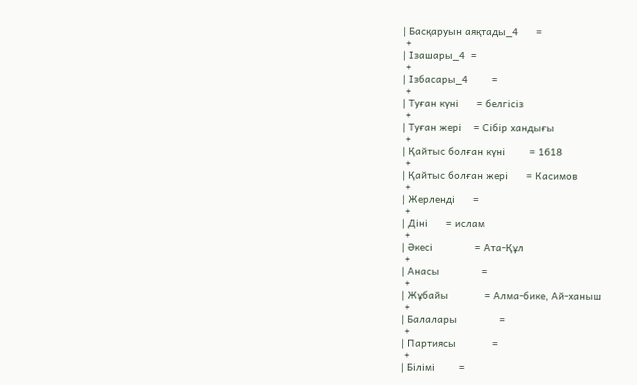| Басқаруын аяқтады_4      =
 +
| Ізашары_4  =
 +
| Ізбасары_4        =
 +
| Туған күні      = белгісіз
 +
| Туған жері    = Сібір хандығы
 +
| Қайтыс болған күні        = 1618
 +
| Қайтыс болған жері      = Касимов
 +
| Жерленді      =
 +
| Діні      = ислам
 +
| Әкесі              = Ата-Құл
 +
| Анасы              =
 +
| Жұбайы            = Алма-бике, Ай-ханыш
 +
| Балалары              =
 +
| Партиясы            =
 +
| Білімі        =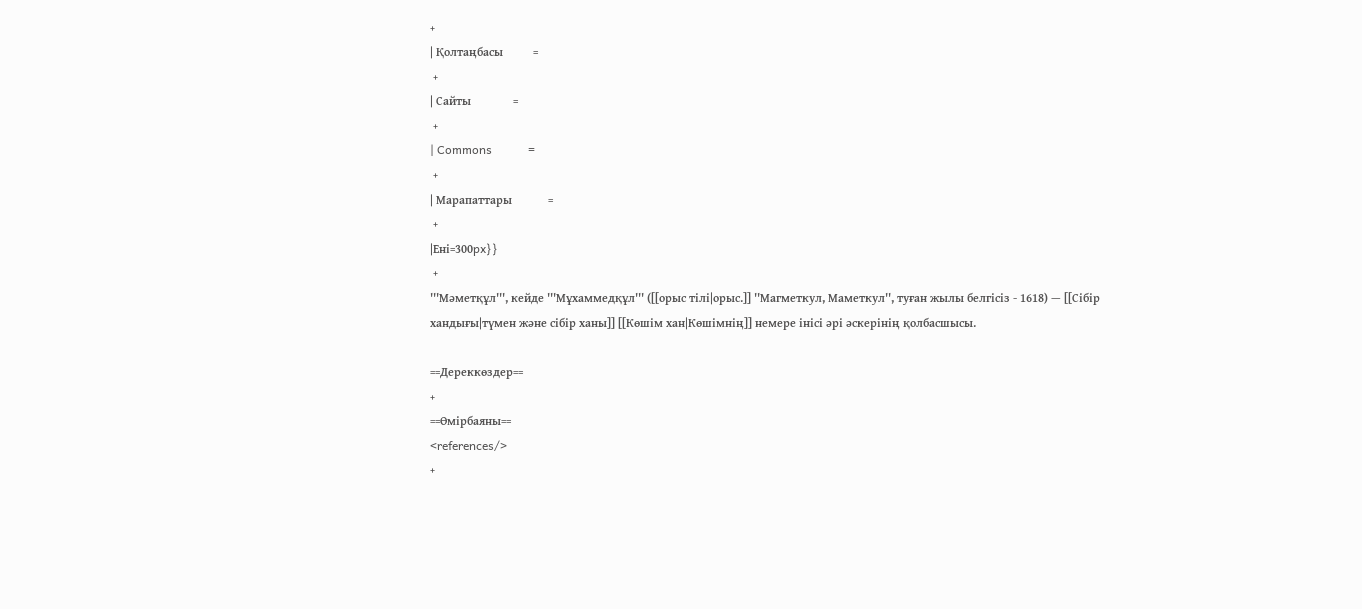+
| Қолтаңбасы          =
 +
| Сайты              =
 +
| Commons            =
 +
| Марапаттары            =
 +
|Ені=300px}}
 +
'''Мәметқұл''', кейде '''Мұхаммедқұл''' ([[орыс тілі|орыс.]] ''Магметкул, Маметкул'', туған жылы белгісіз - 1618) — [[Сібір хандығы|түмен және сібір ханы]] [[Көшім хан|Көшімнің]] немере інісі әрі әскерінің қолбасшысы.

==Дереккөздер==
+
==Өмірбаяны==
<references/>
+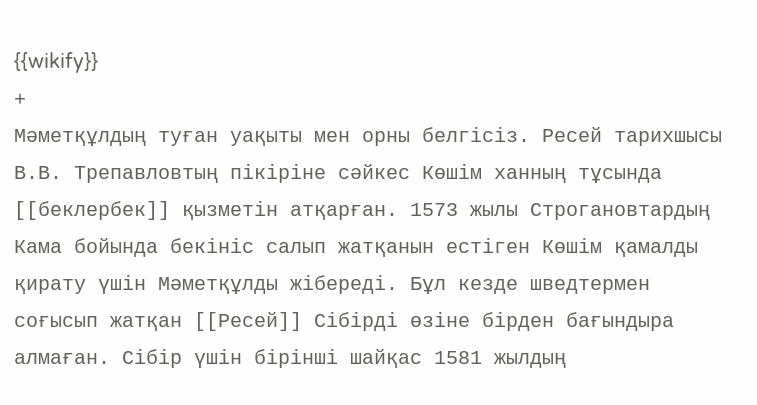{{wikify}}
+
Мәметқұлдың туған уақыты мен орны белгісіз. Ресей тарихшысы В.В. Трепавловтың пікіріне сәйкес Көшім ханның тұсында [[беклербек]] қызметін атқарған. 1573 жылы Строгановтардың Кама бойында бекініс салып жатқанын естіген Көшім қамалды қирату үшін Мәметқұлды жібереді. Бұл кезде шведтермен соғысып жатқан [[Ресей]] Сібірді өзіне бірден бағындыра алмаған. Сібір үшін бірінші шайқас 1581 жылдың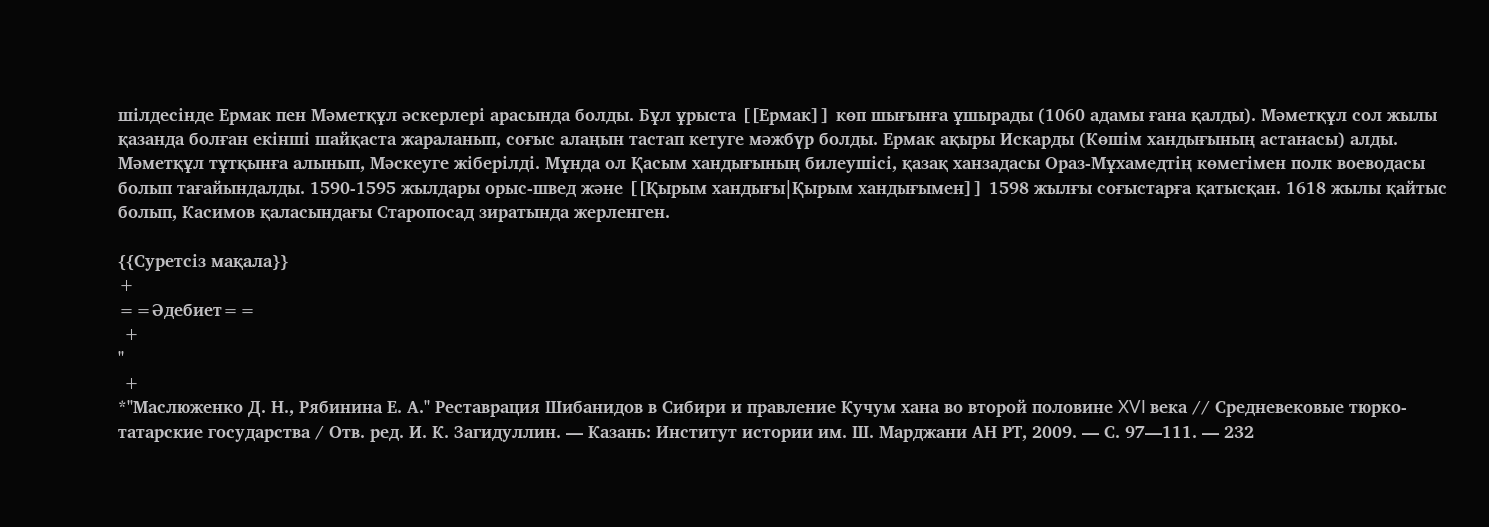шілдесінде Ермак пен Мәметқұл әскерлері арасында болды. Бұл ұрыста [[Ермак]] көп шығынға ұшырады (1060 адамы ғана қалды). Мәметқұл сол жылы қазанда болған екінші шайқаста жараланып, соғыс алаңын тастап кетуге мәжбүр болды. Ермак ақыры Искарды (Көшім хандығының астанасы) алды. Мәметқұл тұтқынға алынып, Мәскеуге жіберілді. Мұнда ол Қасым хандығының билеушісі, қазақ ханзадасы Ораз-Мұхамедтің көмегімен полк воеводасы болып тағайындалды. 1590-1595 жылдары орыс-швед және [[Қырым хандығы|Қырым хандығымен]] 1598 жылғы соғыстарға қатысқан. 1618 жылы қайтыс болып, Касимов қаласындағы Старопосад зиратында жерленген.

{{Суретсіз мақала}}
+
==Әдебиет==
 +
''
 +
*''Маслюженко Д. Н., Рябинина Е. А.'' Реставрация Шибанидов в Сибири и правление Кучум хана во второй половине XVI века // Средневековые тюрко-татарские государства / Отв. ред. И. К. Загидуллин. — Казань: Институт истории им. Ш. Марджани АН РТ, 2009. — С. 97—111. — 232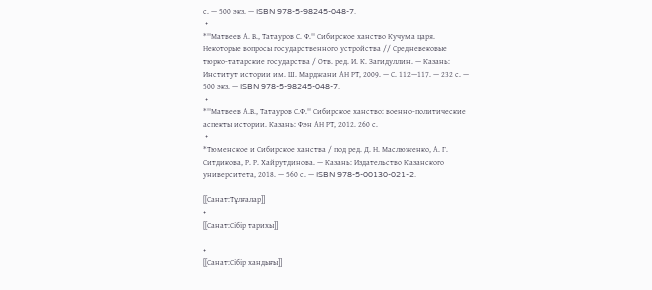с. — 500 экз. — ISBN 978-5-98245-048-7.
 +
*''Матвеев А. В., Татауров С. Ф.'' Сибирское ханство Кучума царя. Некоторые вопросы государственного устройства // Средневековые тюрко-татарские государства / Отв. ред. И. К. Загидуллин. — Казань: Институт истории им. Ш. Марджани АН РТ, 2009. — С. 112—117. — 232 с. — 500 экз. — ISBN 978-5-98245-048-7.
 +
*''Матвеев А.В., Татауров С.Ф.'' Сибирское ханство: военно-политические аспекты истории. Казань: Фэн АН РТ, 2012. 260 с.
 +
*Тюменское и Сибирское ханства / под ред. Д. Н. Маслюженко, А. Г. Ситдикова, Р. Р. Хайрутдинова. — Казань: Издательство Казанского университета, 2018. — 560 с. — ISBN 978-5-00130-021-2.

[[Санат:Тұлғалар]]
+
[[Санат:Сібір тарихы]]

+
[[Санат:Сібір хандығы]]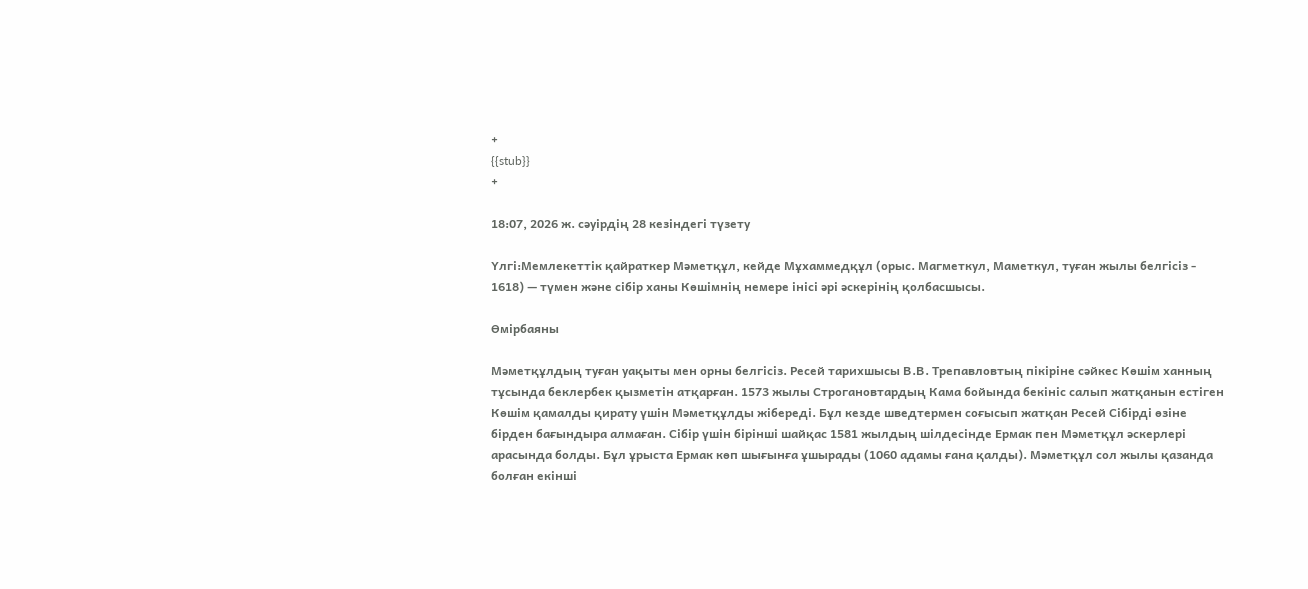+
{{stub}}
+

18:07, 2026 ж. сәуірдің 28 кезіндегі түзету

Үлгі:Мемлекеттік қайраткер Мәметқұл, кейде Мұхаммедқұл (орыс. Магметкул, Маметкул, туған жылы белгісіз - 1618) — түмен және сібір ханы Көшімнің немере інісі әрі әскерінің қолбасшысы.

Өмірбаяны

Мәметқұлдың туған уақыты мен орны белгісіз. Ресей тарихшысы В.В. Трепавловтың пікіріне сәйкес Көшім ханның тұсында беклербек қызметін атқарған. 1573 жылы Строгановтардың Кама бойында бекініс салып жатқанын естіген Көшім қамалды қирату үшін Мәметқұлды жібереді. Бұл кезде шведтермен соғысып жатқан Ресей Сібірді өзіне бірден бағындыра алмаған. Сібір үшін бірінші шайқас 1581 жылдың шілдесінде Ермак пен Мәметқұл әскерлері арасында болды. Бұл ұрыста Ермак көп шығынға ұшырады (1060 адамы ғана қалды). Мәметқұл сол жылы қазанда болған екінші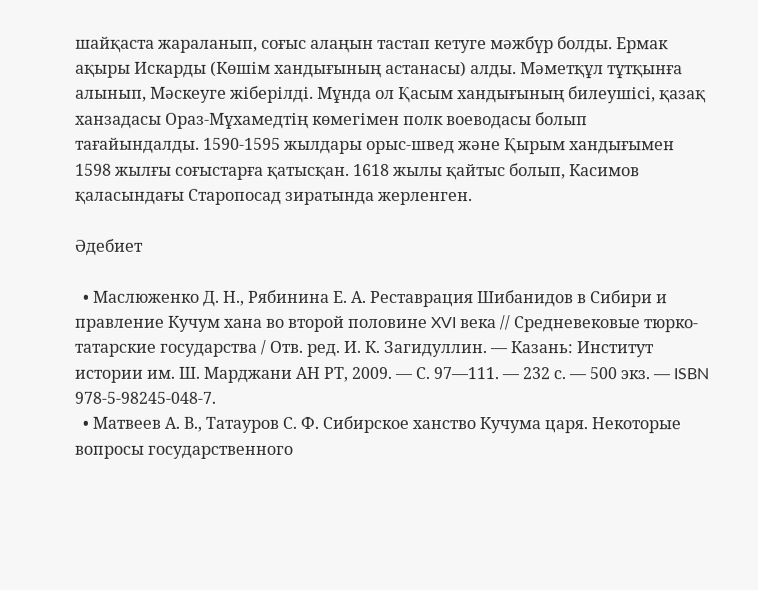шайқаста жараланып, соғыс алаңын тастап кетуге мәжбүр болды. Ермак ақыры Искарды (Көшім хандығының астанасы) алды. Мәметқұл тұтқынға алынып, Мәскеуге жіберілді. Мұнда ол Қасым хандығының билеушісі, қазақ ханзадасы Ораз-Мұхамедтің көмегімен полк воеводасы болып тағайындалды. 1590-1595 жылдары орыс-швед және Қырым хандығымен 1598 жылғы соғыстарға қатысқан. 1618 жылы қайтыс болып, Касимов қаласындағы Старопосад зиратында жерленген.

Әдебиет

  • Маслюженко Д. Н., Рябинина Е. А. Реставрация Шибанидов в Сибири и правление Кучум хана во второй половине XVI века // Средневековые тюрко-татарские государства / Отв. ред. И. К. Загидуллин. — Казань: Институт истории им. Ш. Марджани АН РТ, 2009. — С. 97—111. — 232 с. — 500 экз. — ISBN 978-5-98245-048-7.
  • Матвеев А. В., Татауров С. Ф. Сибирское ханство Кучума царя. Некоторые вопросы государственного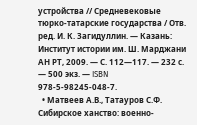устройства // Средневековые тюрко-татарские государства / Отв. ред. И. К. Загидуллин. — Казань: Институт истории им. Ш. Марджани АН РТ, 2009. — С. 112—117. — 232 с. — 500 экз. — ISBN 978-5-98245-048-7.
  • Матвеев А.В., Татауров С.Ф. Сибирское ханство: военно-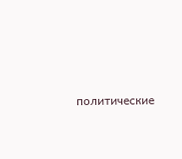политические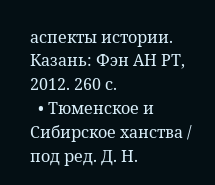аспекты истории. Казань: Фэн АН РТ, 2012. 260 с.
  • Тюменское и Сибирское ханства / под ред. Д. Н.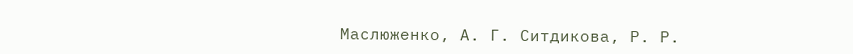Маслюженко, А. Г. Ситдикова, Р. Р.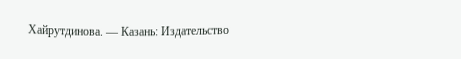Хайрутдинова. — Казань: Издательство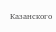Казанского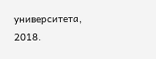университета, 2018.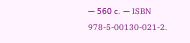— 560 с. — ISBN 978-5-00130-021-2.